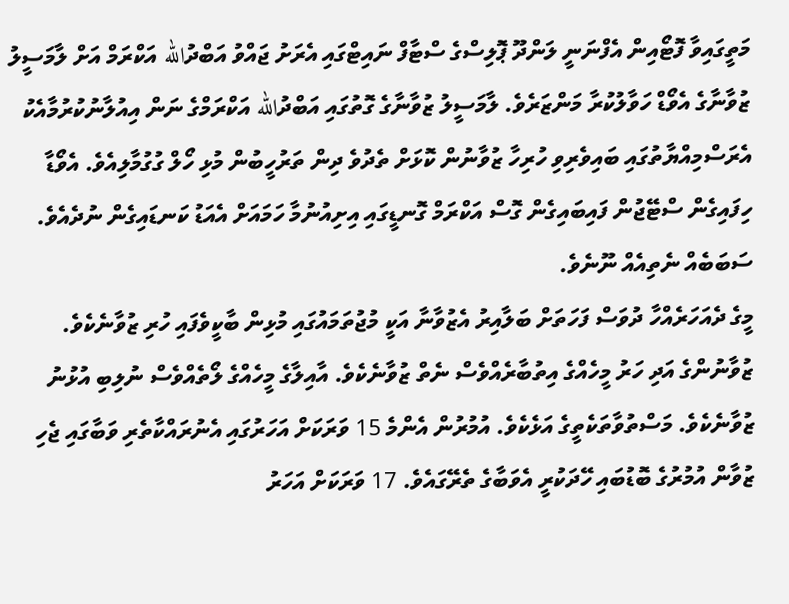މަތީގައިވާ ފޮޓޯއިން އެފްނަނީ ލަންދޫ ޕޮލިސްގެ ސްޓާފް ނައިޓްގައި އެރަށު ޖައްވު އަބްދުالله އަކްރަމް އަށް ލާމަސީލު ޒުވާނާގެ އެވޯޑް ހަވާލުކުރާ މަންޒަރެވެ. ލާމަސީލު ޒުވާނާގެ ގޮތުގައި އަބްދުالله އަކްރަމްގެ ނަން އިއުލާނުކުރުމާއެކު އެރަސްމިއްޔާތުގައި ބައިވެރިވި ހުރިހާ ޒުވާނުން ކޮޅަށް ތެދުވެ ދިން ތަރުހީބުން މުޅި ހޯލް ގުގުމާލިއެވެ. އެވޯޑާ ހިފައިގެން ސްޓޭޖުން ފައިބައިގެން ގޮސް އަކްރަމް ގޮނޑީގައި އިށިއުނުމާ ހަމައަށް އެއަޑު ކަނޑައިގެން ނުދެއެވެ. ސަބަބެއް ނެތިއެއް ނޫނެވެ.
މީގެ ދެއަހަރެއްހާ ދުވަސް ފަހަތަށް ބަލާއިރު އެޒުވާނާ އަކީ މުޖުތަމައުގައި މުޅިން ބާކީވެފައި ހުރި ޒުވާނެކެވެ. ޒުވާނުންގެ އަދި ހަރު މީހެއްގެ އިތުބާރެއްވެސް ނެތް ޒުވާނެކެވެ. އާއިލާގެ މީހެއްގެ ލޯތެއްވެސް ނުލިބި އުޅުނު ޒުވާނެކެވެ. މަސްތުވާތަކެތީގެ އަޅެކެވެ. އުމުރުން އެންމެ 15 ވަރަކަށް އަހަރުގައި އެނުރައްކާތެރި ވަބާގައި ޖެހި ޒުވާން އުމުރުގެ ބޮޑުބައި ހޭދަކުރީ އެވަބާގެ ތެރޭގައެވެ. 17 ވަރަކަށް އަހަރު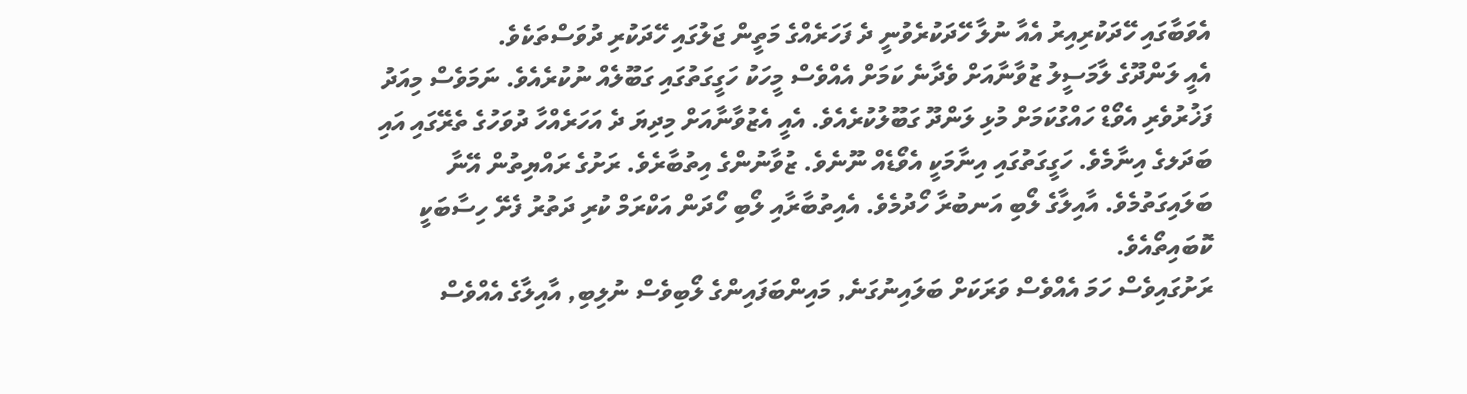އެވަބާގައި ހޭދަކުރިއިރު އެއާ ނުލާ ހޭދަކުރެވުނީ ދެ ފަހަރެއްގެ މަތީން ޖަލުގައި ހޭދަކުރި ދުވަސްތަކެވެ.
އެއީ ލަންދޫގެ ލާމަސީލު ޒުވާނާއަށް ވެދާނެ ކަމަށް އެއްވެސް މީހަކު ހަގީގަތުގައި ގަބޫލެއް ނުކުރެއެވެ. ނަމަވެސް މިއަދު ފަޚުރުވެރި އެވޯޑް ހައްގުކަމަށް މުޅި ލަންދޫ ގަބޫލުކުރެއެވެ. އެއީ އެޒުވާނާއަށް މިދިޔަ ދެ އަހަރެއްހާ ދުވަހުގެ ތެރޭގައި އައި ބަދަލގެ އިނާމެވެ. ހަގީގަތުގައި އިނާމަކީ އެވޯޑެއް ނޫނެވެ. ޒުވާނުންގެ އިތުބާރެވެ. ރަށުގެ ރައްޔިތުން އޭނާ ބަލައިގަތުމެވެ. އާއިލާގެ ލޯބި އަނބުރާ ހޯދުމެވެ. އެއިތުބާރާއި ލޯބި ހޯދަން އަކްރަމް ކުރި ދަތުރު ފެށޭ ހިސާބަކީ ކޮބައިތޯއެވެ.
ރަށުގައިވެސް ހަމަ އެއްވެސް ވަރަކަށް ބަލައިނުގަނެ, މައިންބަފައިންގެ ލޯބިވެސް ނުލިބި, އާއިލާގެ އެއްވެސް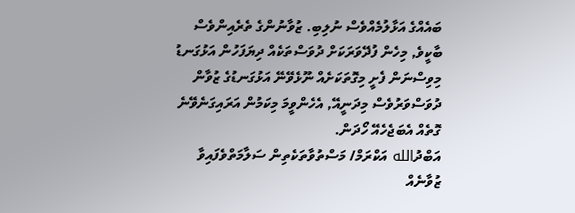ބައެއްގެ އަޅާލުމެއްވެސް ނުލިބި. ޒުވާނުންގެ ތެރެއިންވެސް ބާކީވެ, މިހެން ފުދޭވަރަކަށް ދުވަސްތަކެއް ދިޔަފަހުން އަޅުގަނޑު މިވިސްނަން ފެށީ މިގޮތަކަށެއް ނޫޅެވޭނޭ އަޅުގަނޑުގެ ޒުވާން ދުވަސްވަރުވެސް މިދަނީއޭ, އެހެންވީމަ މިކަމުން އަރައިގަނެވޭނެ ގޮތެއް އެބަޖެހެއޭ ހޯދަން.
އަބްދުالله އަކްރަމް/ މަސްތުވާތަކެތިން ސަލާމަތްވެފައިވާ ޒުވާނެއް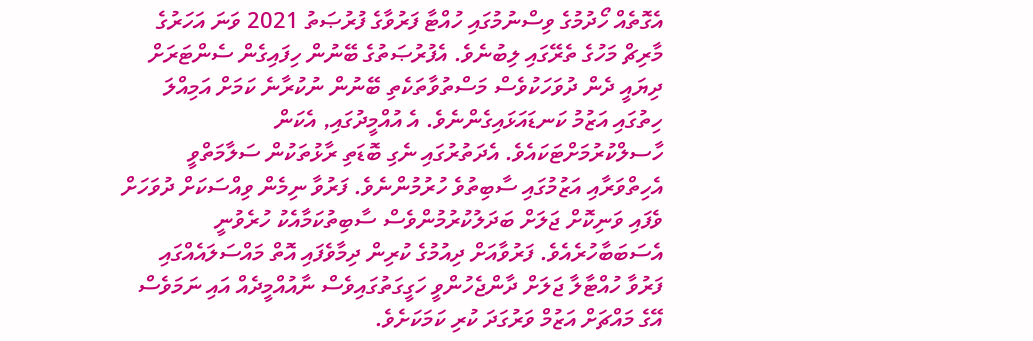އެގޮތެއް ހޯދުމުގެ ވިސްނުމުގައި ހުއްޓާ ފަރުވާގެ ފުރުޞަތު 2021 ވަނަ އަހަރުގެ މާރިޗް މަހުގެ ތެރޭގައި ލިބުނެވެ. އެފުރުޞަތުގެ ބޭނުން ހިފައިގެން ސެންޓަރަށް ދިޔައީ ދެން ދުވަހަކުވެސް މަސްތުވާތަކެތި ބޭނުން ނުކުރާނެ ކަމަށް އަމިއްލަ ހިތުގައި އަޒުމު ކަނޑައަޅައިގެންނެވެ. އެ އުއްމީދުގައި, އެކަން ހާސލްކުރުމަށްޓަކައެވެ. އެދަތުރުގައި ނެގި ބޮޑަތި ރާޅުތަކުން ސަލާމަތްވީ އެހިތްވަރާއި އަޒުމުގައި ސާބިތުވެ ހުރުމުންނެވެ. ފަރުވާ ނިމެން ވިއްސަކަށް ދުވަހަށް ވެފައި ވަނިކޮށް ޖަލަށް ބަދަލުކުރުމުންވެސް ސާބިތުކަމާއެކު ހުރެވުނީ އެސަބަބާހުރެއެވެ. ފަރުވާއަށް ދިއުމުގެ ކުރިން ދިމާވެފައި އޮތް މައްސަލައެއްގައި ފަރުވާ ހުއްޓާލާ ޖަލަށް ދާންޖެހުންވީ ހަގީގަތުގައިވެސް ނާއުއްމީދެއް އައި ނަމަވެސް އޭގެ މައްޗަށް އަޒުމް ވަރުގަދަ ކުރި ކަމަކަށެވެ.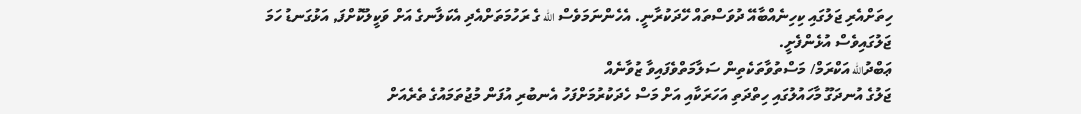ހިތަށްއެރި ޖަލުގައި ކިހިނެއްބާއޭ ދުވަސްތައް ހޭދަކުރާނީ. އެހެންނަމަވެސް الله ގެ ރަހުމަތަށްއެދި އެކަލާނގެ އަށް ވަކީލުކޮށްފަ, އަޅުގަނޑު ހަމަ ޖަލުގައިވެސް އުޅެންފެށީ.
ޢަބްދުالله އަކްރަމް/ މަސްތުވާތަކެތިން ސަލާމަތްވެފައިވާ ޒުވާނެއް
ޖަލުގެ އުނދަގޫ މާހައުލުގައި ހިތްދަތި އަހަރަކާއި އަށް މަސް ހެދަކުރުމަށްފަހު އެނބުރި އުފަން މުޖުތަމައުގެ ތެރެއަށް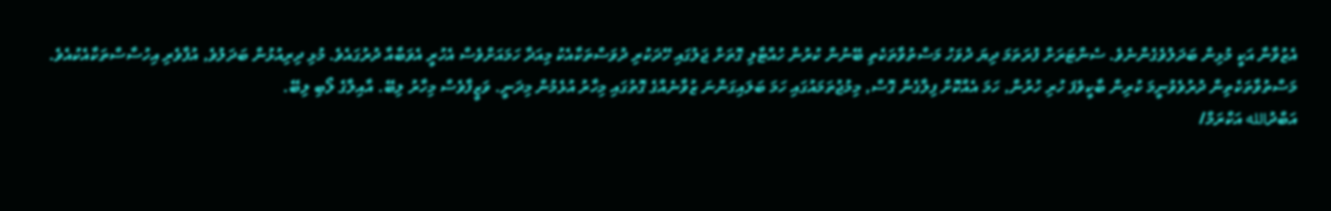އެޒުވާނާ އަކީ މުޅިން ބަދަލުވެގެންނެވެ. ސެންޓަރަށް ފުރަތަމަ ދިޔަ ދުވަހު މަސްތުވާތަކެތި ބޭނުން ކުރުން ހުއްޓާލި ގޮތަށް ޖަލުގައި ހޭދަކުރި ދުވަސްތަކާއެކު މިއަދާ ހަމައަށްވެސް އެހުރީ އެވަބާއާ ދުރުގައެވެ. މުޅި ދިރިއުޅުން ބަދަލުވެ, އުފާވެރި އިހުސާސްތަކާއެކުއެވެ.
މަސްތުވާތަކެތިން ދުރުވެވުނީމަ ކުރިން ބާކީވެފަ ހުރި ހުރުން, ހަމަ އެއްކޮށް ފިލާގެން ގޮސް, މިމުޖުތަމައުގައި ހަމަ ބަލައިގަންނަ ޒުވާނެއްގެ ގޮތުގައި މިހާރު އުޅެމުން މިދަނީ. ވަޒީފާވެސް މިހާރު ލިބޭ. އާއިލާގެ ލޯބި ލިބޭ.
އަބްދުالله އަކްރަމް/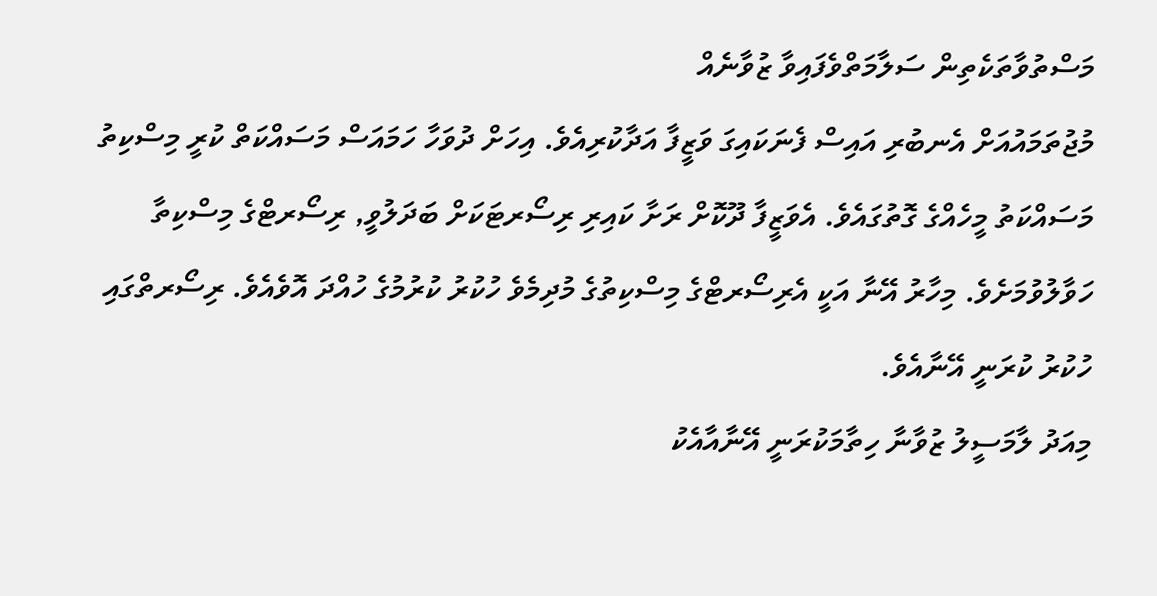މަސްތުވާތަކެތިން ސަލާމަތްވެފައިވާ ޒުވާނެއް
މުޖުތަމައުއަށް އެނބުރި އައިސް ފެނަކައިގަ ވަޒީފާ އަދާކުރިއެވެ. އިހަށް ދުވަހާ ހަމައަސް މަސައްކަތް ކުރީ މިސްކިތު މަސައްކަތު މީހެއްގެ ގޮތުގައެވެ. އެވަޒީފާ ދޫކޮށް ރަށާ ކައިރި ރިސޯރޓަކަށް ބަދަލުވީ, ރިސޯރޓްގެ މިސްކިތާ ހަވާލުވުމަށެވެ. މިހާރު އޭނާ އަކީ އެރިސޯރޓްގެ މިސްކިތުގެ މުދިމެވެ ހުކުރު ކުރުމުގެ ހުއްދަ އޮވެއެވެ. ރިސޯރތްގައި ހުކުރު ކުރަނީ އޭނާއެވެ.
މިއަދު ލާމަސީލު ޒުވާނާ ހިތާމަކުރަނީ އޭނާއާއެކު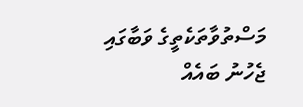މަސްތުވާތަކެތީގެ ވަބާގައި ޖެހުނު ބައެއް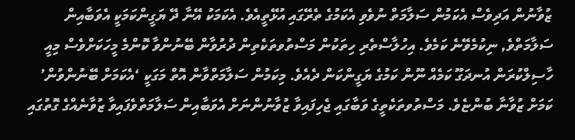ޒުވާނުން އަދިވެސް އެކަމުން ސަލާމަތް ނުވެވި އެކަމުގެ ތެރޭގައި އުޅޭތީއެވެ. އެކަމަކު އޭނާ ދޭ ޔަގީންކަމަކީ އެވަބާއިން ސަލާމަތްވެ, ނިކުމެވޭނެ ކަމެވެ. އިހުލާސްތެރި ހިތަކުން މަސްތުވތަކެތިން ދުރުވާން ބޭނުންވާ ކޮންމެ މީހަކަށްވެސް މިއީ ހާސިލްކުރަން އުނދަގޫ ކަމެއް ނޫން ކަމުގެ ޔަގީންކަން ދެއެވެ. މިކަމުން ސަލާމަތްވާން އޮތް މަގަކީ ‘އެކަމަށް ބޭނުންވުން’ ކަމަށް ޒުވާނާ ބުންޏެވެ. މަސްތުވތަކެތީގެ ވަބާގައި ޖެހިފައިވާ ޒުވާނުންނަށް އެވަބާއިން ސަލާމަތްވެފައިވާ ޒުވާނެއްގެ ގޮތުގައި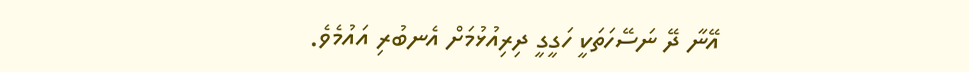އޭނާ ދޭ ނަސޭހަތަކީ ހަގީގީ ދިރިއުޅުމަށް އެނބުރި އައުމެވެ.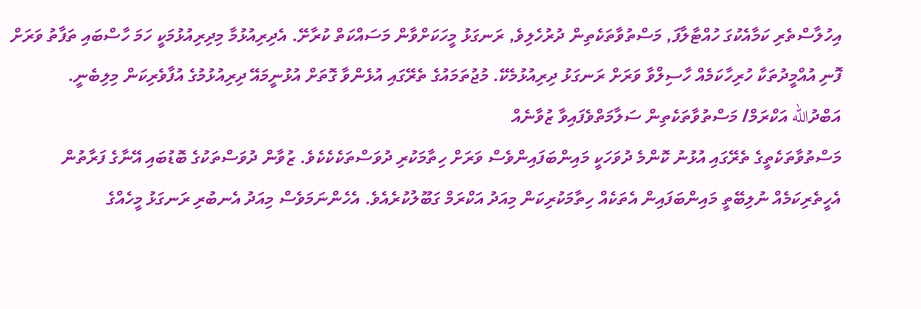އިހުލާސްތެރި ކަމާއެކުގަ ހުއްޓާލާފަ, މަސްތުވާތަކެތިން ދުރުހެލިވެ, ރަނގަޅު މީހަކަށްވާން މަސައްކަތް ކުރާށޭ. އެދިރިއުޅުމާ މިދިރިއުޅުމަކީ ހަމަ ހާސްބައި ތަފާތު ވަރަށް ފޮނި އުއްމީދުތަކާ ހުރިހާކަމެއް ހާސިލްވާ ވަރަށް ރަނގަޅު ދިރިއުޅުމެކޭ. މުޖުތަމައުގެ ތެރޭގައި އުޅެންވާ ގޮތަށް އުޅުނީމައޭ ދިރިއުޅުމުގެ އުފާވެރިކަން މިލިބެނީ.
އަބްދުالله އަކްރަމް/ މަސްތުވާތަކެތިން ސަލާމަތްވެފައިވާ ޒުވާނެއް
މަސްތުވާތަކެތީގެ ތެރޭގައި އުޅުނު ކޮންމެ ދުވަހަކީ މައިންބަފައިންވެސް ވަރަށް ހިތާމަކުރި ދުވަސްތަކެކެކެވެ. ޒުވާން ދުވަސްތަކުގެ ބޮޑުބައި އޭނާގެ ފަރާތުން އެހީތެރިކަމެއް ނުލިބޭތީ މައިންބަފައިން އެތަކެއް ހިތާމަކުރިކަން މިއަދު އަކްރަމް ގަބޫލުކުރެއެވެ. އެހެންނަމަވެސް މިއަދު އެނބުރި ރަނގަޅު މީހެއްގެ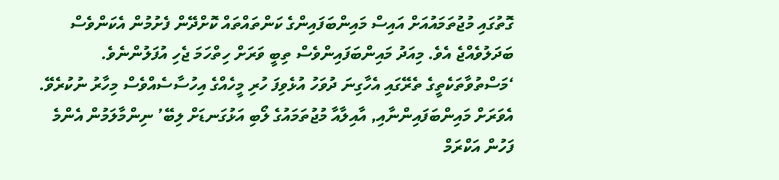ގޮތުގައި މުޖުތަމައުއަށް އައިސް މައިންބަފައިންގެ ކަންތައްތައް ކޮށްދޭން ފެށުމުން އެކަންވެސް ބަދަލުވެއްޖެ އެވެ. މިއަދު މައިންބަފައިންވެސް ތިބީ ވަރަށް ހިތްހަމަ ޖެހި އުފަލުންނެވެ.
‘މަސްތުވާތަކެތީގެ ތެރޭގައި އެހާގިނަ ދުވަހު އުޅެވިފަ ހުރި މީހެއްގެ އިހުސާސެއްވެސް މިހާރު ނުކުރެވޭ. އެވަރަށް މައިންބަފައިންނާއި, އާއިލާއާ މުޖުތަމައުގެ ލޯބި އަޅުގަނޑަށް ލިބޭ’ ނިންމާލަމުން އެންމެ ފަހުން އަކްރަމް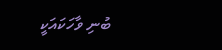ބުނި ވާހަކައަކީ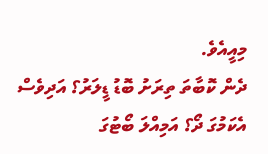މިއީއެވެ.
ދެން ކޮބާތަ ތިރަށު ބޮޑު ޑީލަރު؟ އަދިވެސް އެކަމުގަ ދޯ؟ އަމިއްލަ ބޯޓުގަ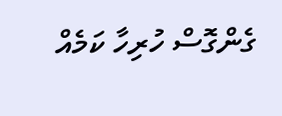ގެންގޮސް ހުރިހާ ކަމެއް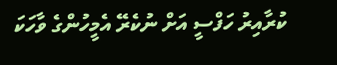ކުރާއިރު ހަފްސީ އަށް ނުކެރޭ އެމީހުންގެ ވާހަކަ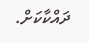ދައްކާކަށް.